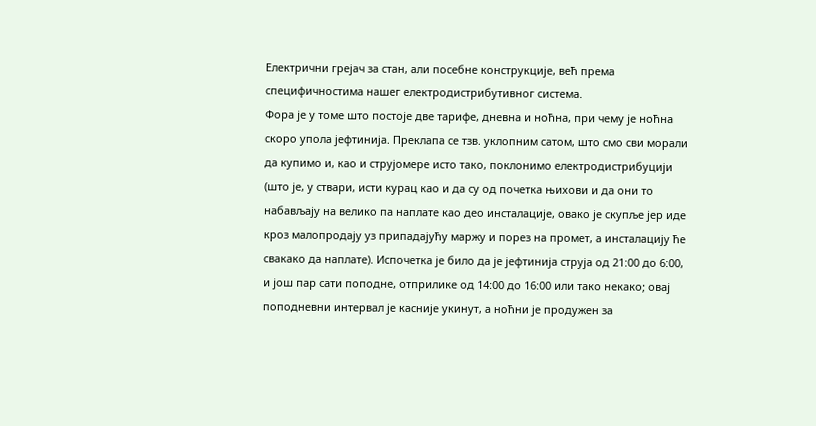Електрични грејач за стан, али посебне конструкције, већ према специфичностима нашег електродистрибутивног система.
Фора је у томе што постоје две тарифе, дневна и ноћна, при чему је ноћна скоро упола јефтинија. Преклапа се тзв. уклопним сатом, што смо сви морали да купимо и, као и струјомере исто тако, поклонимо електродистрибуцији (што је, у ствари, исти курац као и да су од почетка њихови и да они то набављају на велико па наплате као део инсталације, овако је скупље јер иде кроз малопродају уз припадајућу маржу и порез на промет, а инсталацију ће свакако да наплате). Испочетка је било да је јефтинија струја од 21:00 до 6:00, и још пар сати поподне, отприлике од 14:00 до 16:00 или тако некако; овај поподневни интервал је касније укинут, а ноћни је продужен за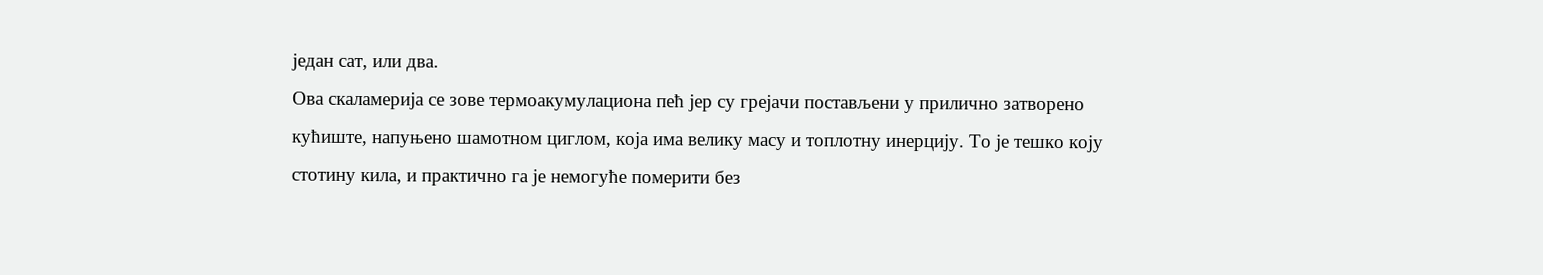један сат, или два.
Ова скаламерија се зове термоакумулациона пећ јер су грејачи постављени у прилично затворено кућиште, напуњено шамотном циглом, која има велику масу и топлотну инерцију. То је тешко коју стотину кила, и практично га је немогуће померити без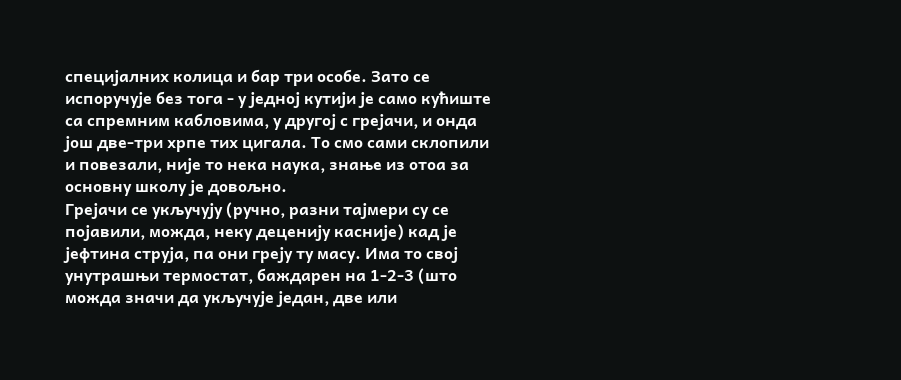специјалних колица и бар три особе. Зато се испоручује без тога - у једној кутији је само кућиште са спремним кабловима, у другој с грејачи, и онда још две-три хрпе тих цигала. То смо сами склопили и повезали, није то нека наука, знање из отоа за основну школу је довољно.
Грејачи се укључују (ручно, разни тајмери су се појавили, можда, неку деценију касније) кад је јефтина струја, па они греју ту масу. Има то свој унутрашњи термостат, баждарен на 1-2-3 (што можда значи да укључује један, две или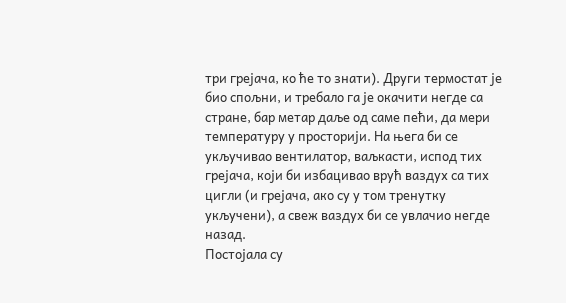три грејача, ко ће то знати). Други термостат је био спољни, и требало га је окачити негде са стране, бар метар даље од саме пећи, да мери температуру у просторији. На њега би се укључивао вентилатор, ваљкасти, испод тих грејача, који би избацивао врућ ваздух са тих цигли (и грејача, ако су у том тренутку укључени), а свеж ваздух би се увлачио негде назад.
Постојала су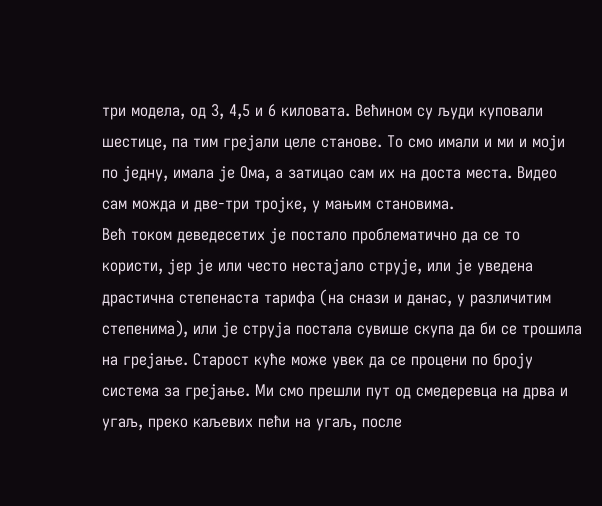три модела, од 3, 4,5 и 6 киловата. Већином су људи куповали шестице, па тим грејали целе станове. То смо имали и ми и моји по једну, имала је Ома, а затицао сам их на доста места. Видео сам можда и две-три тројке, у мањим становима.
Већ током деведесетих је постало проблематично да се то користи, јер је или често нестајало струје, или је уведена драстична степенаста тарифа (на снази и данас, у различитим степенима), или је струја постала сувише скупа да би се трошила на грејање. Старост куће може увек да се процени по броју система за грејање. Ми смо прешли пут од смедеревца на дрва и угаљ, преко каљевих пећи на угаљ, после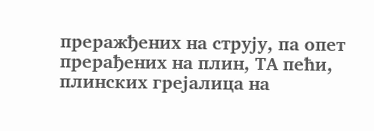преражђених на струју, па опет прерађених на плин, ТА пећи, плинских грејалица на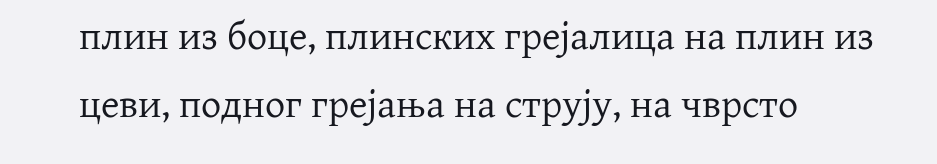плин из боце, плинских грејалица на плин из цеви, подног грејања на струју, на чврсто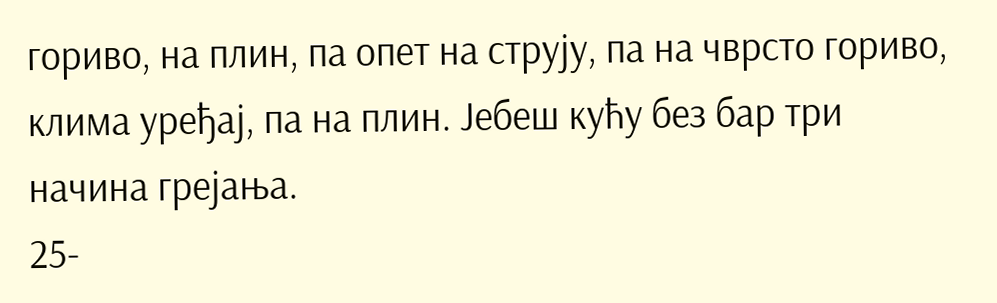гориво, на плин, па опет на струју, па на чврсто гориво, клима уређај, па на плин. Јебеш кућу без бар три начина грејања.
25-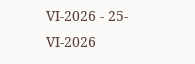VI-2026 - 25-VI-2026